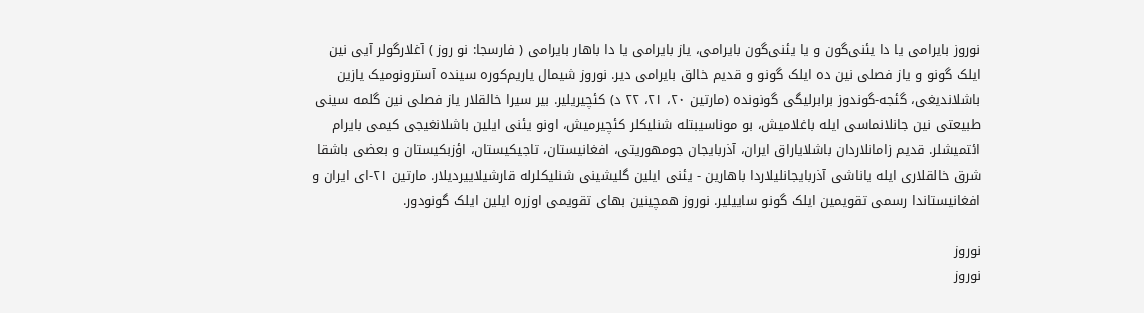نوروز بایرامی یا دا یئنی‌گون و یا یئنی‌گون بایرامی، یاز بایرامی یا دا باهار بایرامی ( فارسجا: نو روز ) آغلارگولر آیی نین ایلک گونو و یاز فصلی نین ده ایلک گونو و قدیم خالق بایرامی دیر. نوروز شیمال یاریم‌کوره سینده آسترونومیک یازین باشلاندیغی، گئجه-گوندوز برابرلیگی گونونده (مارتین ۲۰، ۲۱، ۲۲ د) کئچیریلیر. بیر سیرا خالقلار یاز فصلی نین گلمه سینی طبیعتی نین جانلانماسی ایله باغلامیش، بو موناسیبتله شنلیکلر کئچیرمیش، اونو یئنی ایلین باشلانغیجی کیمی بایرام ائتمیشلر. قدیم زامانلاردان باشلایاراق ایران، آذربایجان جومهوریتی، افغانیستان، تاجیکیستان، اؤزبکیستان و بعضی باشقا شرق خالقلاری ایله یاناشی آذربایجانلیلاردا باهارین - یئنی ایلین گلیشینی شنلیکلرله قارشیلاییردیلار. مارتین ۲۱-ای ایران و افغانیستاندا رسمی تقویمین ایلک گونو ساییلیر. نوروز همچینین بهای تقویمی اوزره ایلین ایلک گونودور.

نوروز
نوروز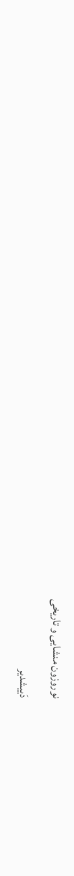نوروزون منشایی و تاریخی

دَییشدیر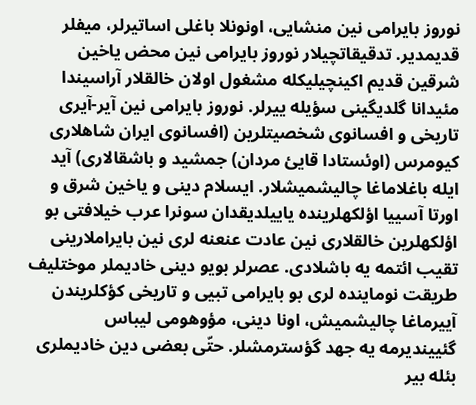نوروز بایرامی نین منشایی، اونونلا باغلی اساتیرلر، میفلر قدیمدیر. تدقیقاتچیلار نوروز بایرامی نین محض یاخین شرقین قدیم اکینچیلیکله مشغول اولان خالقلار آراسیندا مئیدانا گلدیگینی سؤیله ییرلر. نوروز بایرامی نین آیر-آیری تاریخی و افسانوی شخصیتلرین (افسانوی ایران شاهلاری کیومرس (اوئستادا قایئ مردان) جمشید و باشقالاری) آید ایله باغلاماغا چالیشمیشلار. ایسلام دینی و یاخین شرق و اورتا آسییا اؤلکهلرینده یاییلدیقدان سونرا عرب خیلافتی بو اؤلکهلرین خالقلاری نین عادت عنعنه لری نین بایراملارینی تقیب ائتمه یه باشلادی. عصرلر بویو دینی خادیملر موختلیف طریقت نوماینده لری بو بایرامی تبیی و تاریخی کؤکلریندن آییرماغا چالیشمیش، اونا دینی، مؤوهومی لیباس گئییندیرمه یه جهد گؤسترمشلر. حتّی بعضی دین خادیملری بئله بیر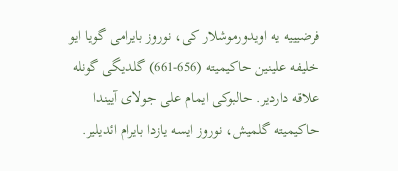فرضیییه یه اویدورموشلار کی، نوروز بایرامی گویا ایو خلیفه علینین حاکیمیته (656-661) گلدیگی گونله علاقه داردیر. حالبوکی ایمام علی جولای آییندا حاکیمیته گلمیش، نوروز ایسه یازدا بایرام ائدیلیر.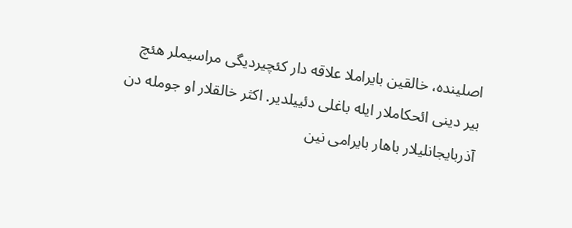اصلینده، خالقین بایراملا علاقه دار کئچیردیگی مراسیملر هئچ بیر دینی ائحکاملار ایله باغلی دئییلدیر. اکثر خالقلار او جومله دن آذربایجانلیلار باهار بایرامی نین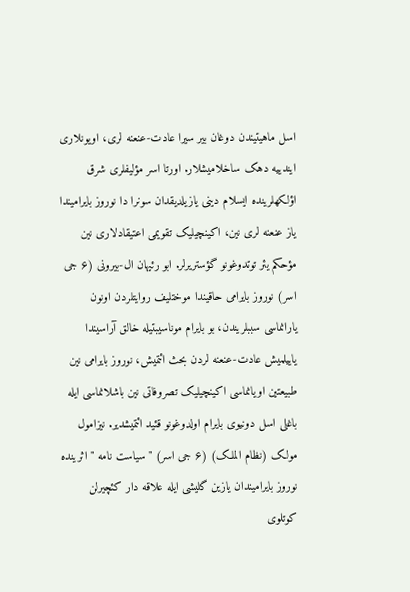اسل ماهیتیندن دوغان بیر سیرا عادت-عنعنه لری، اویونلاری ایندییه دهک ساخلامیشلار. اورتا اسر مؤلیفلری شرق اؤلکهلرینده ایسلام دینی یازیلدیقدان سونرا دا نوروز بایرامیندا یاز عنعنه لری نین، اکینچیلیک تقویمی اعتیقادلاری نین مؤحکم یئر توتدوغونو گؤستریرلر. ابو رئیهان ال-بیرونی (۶ جی اسر) نوروز بایرامی حاقیندا موختلیف روایتلردن اونون یارانماسی سببلریندن، بو بایرام موناسیبتیله خالق آراسیندا یاییلمیش عادت-عنعنه لردن بحث ائتمیش، نوروز بایرامی نین طبیعتین اویانماسی اکینچیلیک تصروفاتی نین باشلانماسی ایله باغلی اسل دونیوی بایرام اولدوغونو قئید ائتمیشدیر. نیزامول مولک (نظام الملک) (۶ جی اسر) " سیاست نامه " اثرینده نوروز بایرامیندان یازین گلیشی ایله علاقه دار کئچیرلن کوتلوی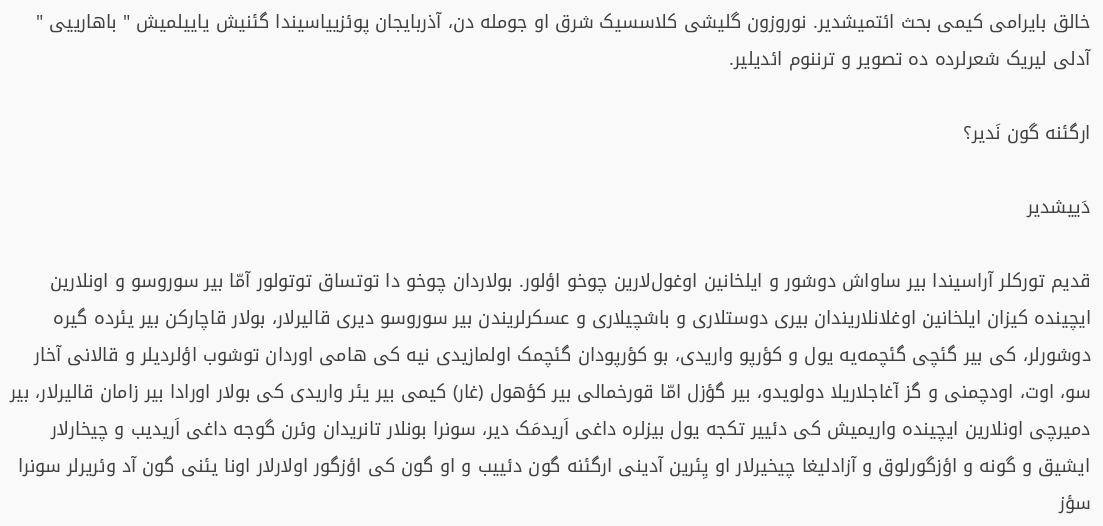خالق بایرامی کیمی بحث ائتمیشدیر. نوروزون گلیشی کلاسسیک شرق او جومله دن، آذربایجان پوئزییاسیندا گئنیش یاییلمیش " باهارییی " آدلی لیریک شعرلرده ده تصویر و ترننوم ائدیلیر.

ارگئنه گون نَدیر؟

دَییشدیر

قدیم تورکلر آراسیندا بیر ساواش دوشور و ایلخانین اوغول‌لارین چوخو اؤلور. بولاردان چوخو دا توتساق توتولور آمّا بیر سوروسو و اونلارین ایچینده کیزان ایلخانین اوغلانلاریندان بیری دوستلاری و باشچیلاری و عسکرلریندن بیر سوروسو دیری قالیرلار، بولار قاچارکن بیر یئرده گیره دوشورلر، کی بیر گئچی گئچمه‌یه یول و کؤرپو واریدی، بو کؤرپودان گئچمک اولمازیدی نیه کی هامی اوردان توشوب اؤلردیلر و قالانی آخار سو، اوت، اودچمنی و گز آغاجلاریلا دولویدو، بیر گؤزل امّا قورخمالی بیر کؤهول (غار) کیمی بیر یئر واریدی کی بولار اورادا بیر زامان قالیرلار، بیر دمیرچی اونلارین ایچینده واریمیش کی دئییر تکجه یول بیزلره داغی اَریدمَک دیر، سونرا بونلار تانریدان وئرن گوجه داغی اَریدیب و چیخارلار ایشیق و گونه و اؤزگورلوق و آزادلیغا چیخیرلار او یِئرین آدینی ارگئنه گون دئییب و او گون کی اؤزگور اولارلار اونا یئنی گون آد وئریرلر سونرا سؤز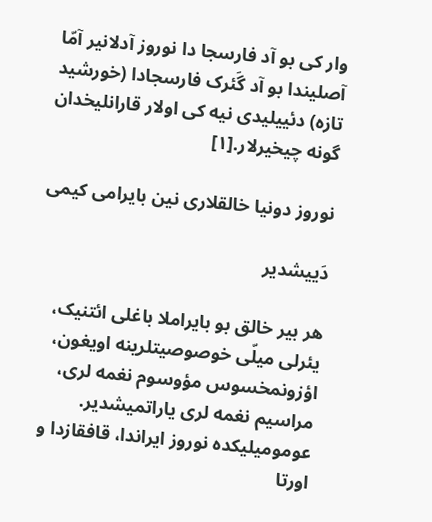وار کی بو آد فارسجا دا نوروز آدلانیر آمّا آصلیندا بو آد گَئرک فارسجادا (خورشید تازه) دئییلیدی نیه کی اولار قارانلیخدان گونه چیخیرلار.[۱]

نوروز دونیا خالقلاری نین بایرامی کیمی

دَییشدیر

هر بیر خالق بو بایراملا باغلی ائتنیک، یئرلی میلّی خوصوصیتلرینه اویغون، اؤزونمخسوس مؤوسوم نغمه لری، مراسیم نغمه لری یاراتمیشدیر. عومومیلیکده نوروز ایراندا، قافقازدا و اورتا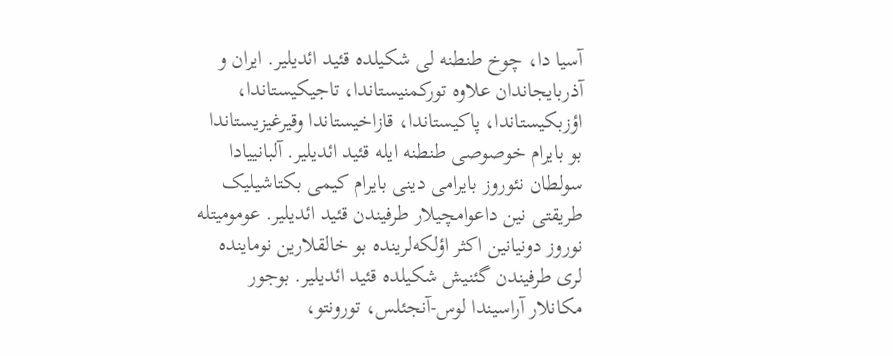آسیا دا، چوخ طنطنه لی شکیلده قئید ائدیلیر. ایران و آذربایجاندان علاوه تورکمنیستاندا، تاجیکیستاندا، اؤزبکیستاندا، پاکیستاندا، قازاخیستاندا وقیرغیزیستاندا بو بایرام خوصوصی طنطنه ایله قئید ائدیلیر. آلبانییادا سولطان نئوروز بایرامی دینی بایرام کیمی بکتاشیلیک طریقتی نین داعوامچیلار طرفیندن قئید ائدیلیر. عومومیتله نوروز دونیانین اکثر اؤلکه‌لرینده بو خالقلارین نوماینده لری طرفیندن گئنیش شکیلده قئید ائدیلیر. بوجور مکانلار آراسیندا لوس-آنجئلس، تورونتو،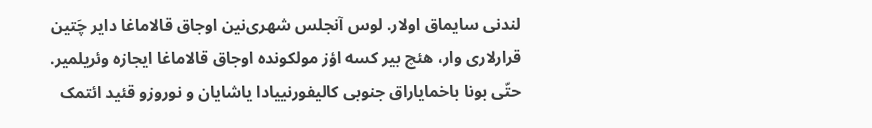لندنی سایماق اولار. لوس آنجلس شهری‌نین اوجاق قالاماغا دایر چَتین قرارلاری وار، هئچ بیر کسه اؤز مولکونده اوجاق قالاماغا ایجازه وئریلمیر. حتّی بونا باخمایاراق جنوبی کالیفورنییادا یاشایان و نوروزو قئید ائتمک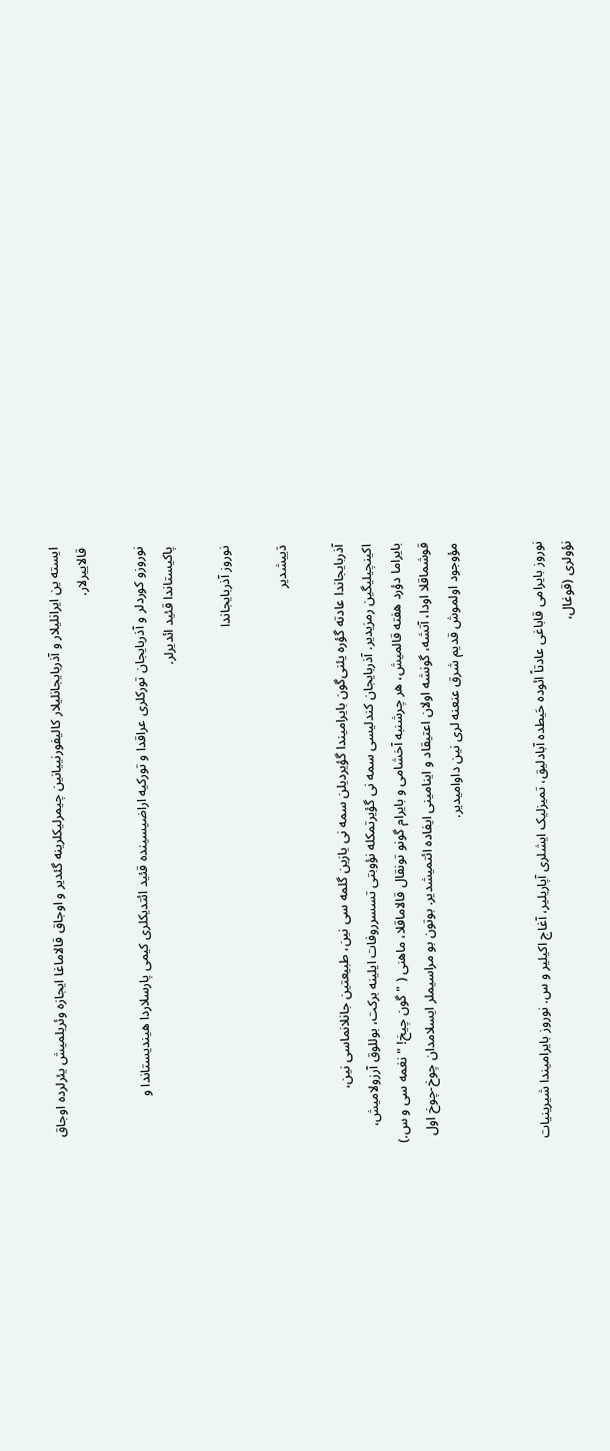ایسته ین ایرانلیلار و آذربایجانلیلار کالیفورنییانین چیمرلیکلرینه گئدیر و اوجاق قالاماغا ایجازه وئریلمیش یئرلرده اوجاق قالاییرلار.

نوروزو کوردلر و آذربایجان تورکلری عراقدا و تورکیه اراضیسینده قئید ائتدیکلری کیمی پارسلاردا هیندیستاندا و پاکیستاندا قئید ائدیرلر.

نوروز آذربایجاندا

دَییشدیر

آذربایجاندا عادته گؤره یئنی‌گون بایرامیندا گؤیردیلن سمه نی یازین گلمه سی نین، طبیعتین جانلانماسی نین، اکینچیلیگین رمزیدیر. آذربایجان کندلیسی سمه نی گؤیرتمکله نؤوبتی تسسرروفات ایلینه برکت، بوللوق آرزولامیش، بایراما دؤرد هفته قالمیش، هر چرشنبه آخشامی و بایرام گونو تونقال قالاماقلا، ماهنی ( " گون چیخ! " نغمه سی و س.) قوشماقلا اودا، آتشه، گونشه اولان اعتیقاد و اینامینی ایفاده ائتمیشدیر. بوتون بو مراسیملر ایسلامدان چوخ-چوخ اول مؤوجود اولموش قدیم شرق عنعنه لری نین داوامیدیر.


نوروز بایرامی قاباغی عادتاً ائوده حَیطده آبادلیق، تمیزلیک ایشلری آپاریلیر، آغاج اکیلیر و س. نوروز بایرامیندا شیرینیات نؤولری (قوغال،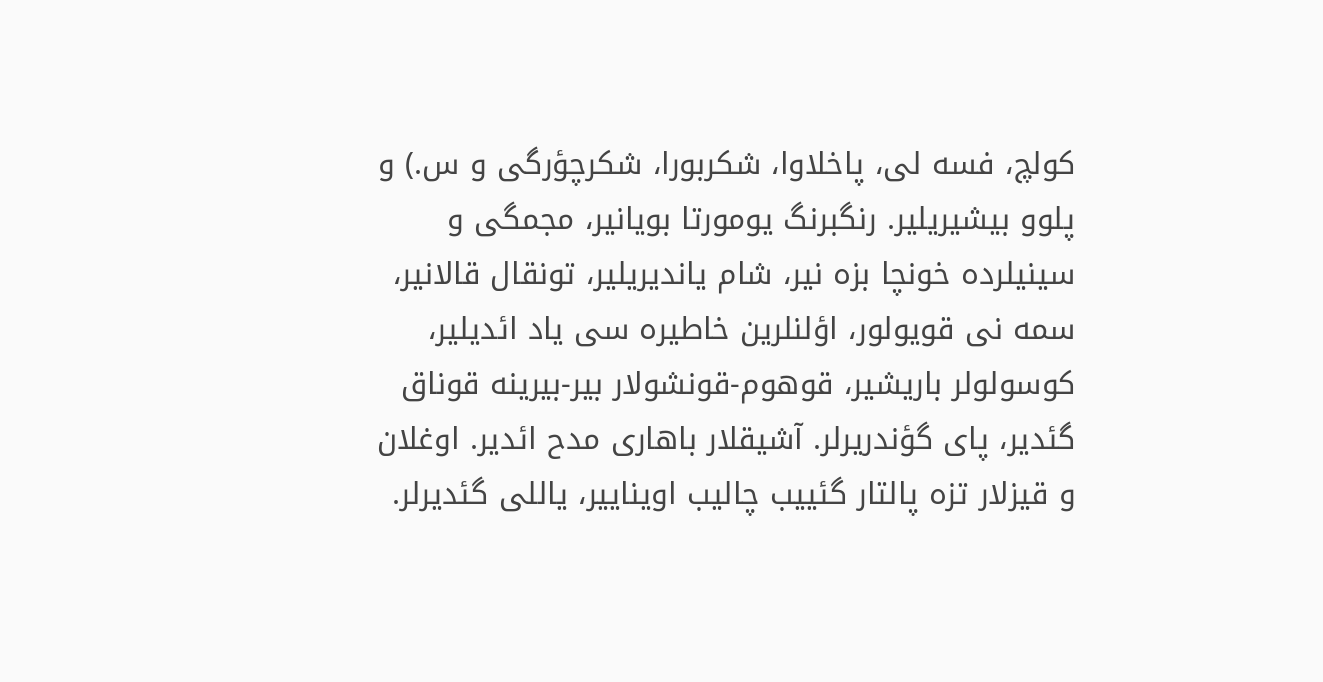کولچ، فسه لی، پاخلاوا، شکربورا، شکرچؤرگی و س.) و پلوو بیشیریلیر. رنگبرنگ یومورتا بویانیر، مجمگی و سینیلرده خونچا بزه نیر، شام یاندیریلیر، تونقال قالانیر، سمه نی قویولور، اؤلنلرین خاطیره سی یاد ائدیلیر، کوسولولر باریشیر، قوهوم-قونشولار بیر-بیرینه قوناق گئدیر، پای گؤندریرلر. آشیقلار باهاری مدح ائدیر. اوغلان و قیزلار تزه پالتار گئییب چالیب اویناییر، یاللی گئدیرلر.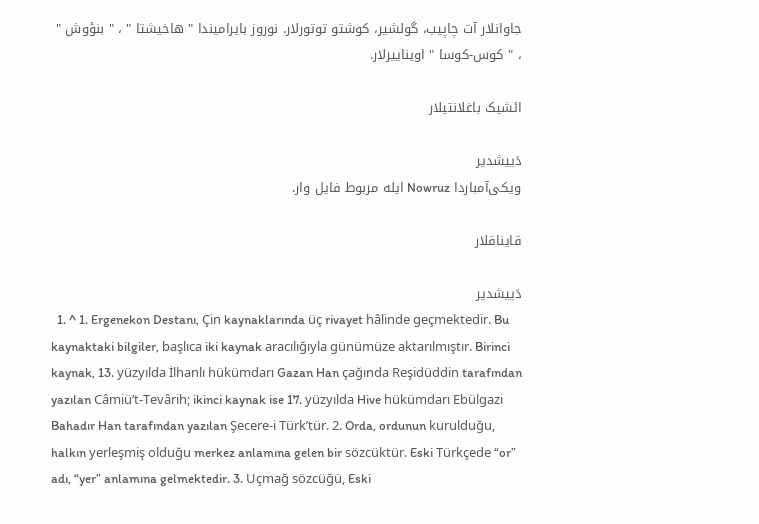جاوانلار آت چاپیب، گولشیر، کوشتو توتورلار. نوروز بایرامیندا " هاخیشتا " ، " بنؤوش " ، " کوس-کوسا " اویناییرلار.

ائشیک باغلانتیلار

دَییشدیر
ویکی‌آمباردا Nowruz ایله مربوط فایل وار.

قایناقلار

دَییشدیر
  1. ^ 1. Ergenekon Destanı, Çin kaynaklarında üç rivayet hâlinde geçmektedir. Bu kaynaktaki bilgiler, başlıca iki kaynak aracılığıyla günümüze aktarılmıştır. Birinci kaynak, 13. yüzyılda İlhanlı hükümdarı Gazan Han çağında Reşidüddin tarafından yazılan Câmiü’t-Tevârih; ikinci kaynak ise 17. yüzyılda Hive hükümdarı Ebülgazi Bahadır Han tarafından yazılan Şecere-i Türk’tür. 2. Orda, ordunun kurulduğu, halkın yerleşmiş olduğu merkez anlamına gelen bir sözcüktür. Eski Türkçede “or” adı, “yer” anlamına gelmektedir. 3. Uçmağ sözcüğü, Eski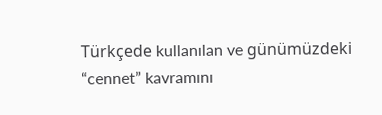Türkçede kullanılan ve günümüzdeki “cennet” kavramını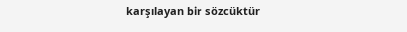karşılayan bir sözcüktür